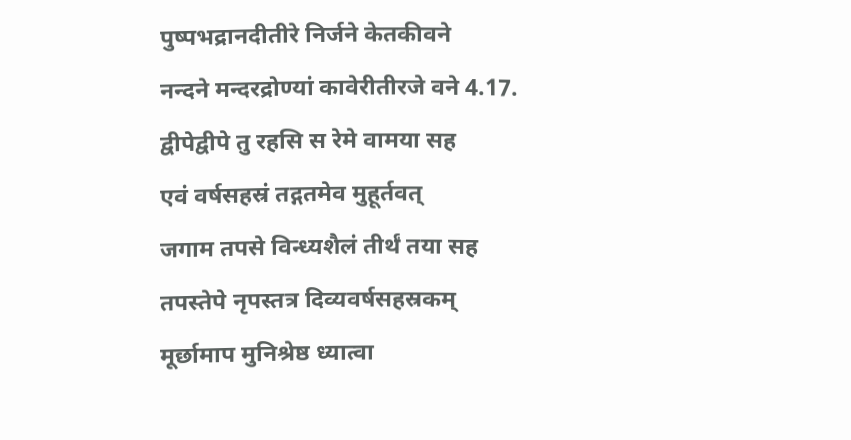पुष्पभद्रानदीतीरे निर्जने केतकीवने
नन्दने मन्दरद्रोण्यां कावेरीतीरजे वने 4.17.
द्वीपेद्वीपे तु रहसि स रेमे वामया सह
एवं वर्षसहस्रं तद्गतमेव मुहूर्तवत्
जगाम तपसे विन्ध्यशैलं तीर्थं तया सह
तपस्तेपे नृपस्तत्र दिव्यवर्षसहस्रकम्
मूर्छामाप मुनिश्रेष्ठ ध्यात्वा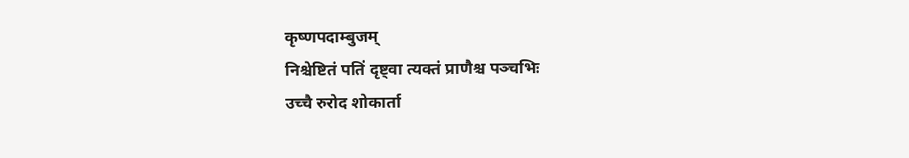कृष्णपदाम्बुजम्
निश्चेष्टितं पतिं दृष्ट्वा त्यक्तं प्राणैश्च पञ्चभिः
उच्चै रुरोद शोकार्ता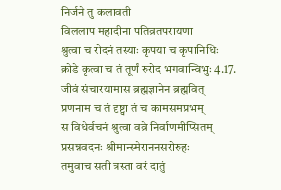निर्जने तु कलावती
विललाप महादीना पतिव्रतपरायणा
श्रुत्वा च रोदनं तस्याः कृपया च कृपानिधिः
क्रोडे कृत्वा च तं तूर्णं रुरोद भगवान्विभुः 4.17.
जीवं संचारयामास ब्रह्मज्ञानेन ब्रह्मवित्
प्रणनाम च तं दृष्ट्वा तं च कामसमप्रभम्
स विधेर्वचनं श्रुत्वा वव्रे निर्वाणमीप्सितम्
प्रसन्नवदनः श्रीमान्स्मेराननसरोरुहः
तमुवाच सती त्रस्ता वरं दातुं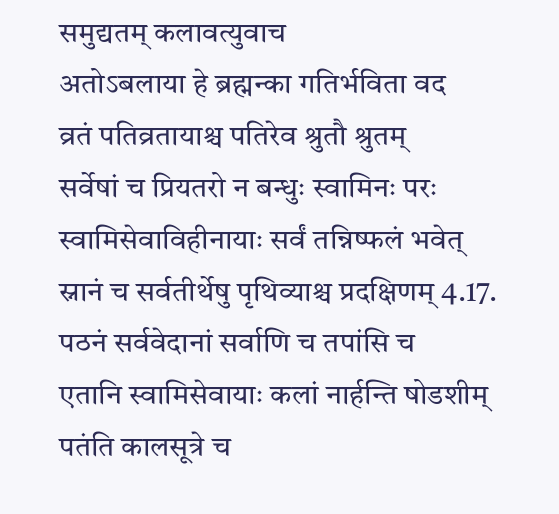समुद्यतम् कलावत्युवाच
अतोऽबलाया हे ब्रह्मन्का गतिर्भविता वद
व्रतं पतिव्रतायाश्च पतिरेव श्रुतौ श्रुतम्
सर्वेषां च प्रियतरो न बन्धुः स्वामिनः परः
स्वामिसेवाविहीनायाः सर्वं तन्निष्फलं भवेत्
स्नानं च सर्वतीर्थेषु पृथिव्याश्च प्रदक्षिणम् 4.17.
पठनं सर्ववेदानां सर्वाणि च तपांसि च
एतानि स्वामिसेवायाः कलां नार्हन्ति षोडशीम्
पतंति कालसूत्रे च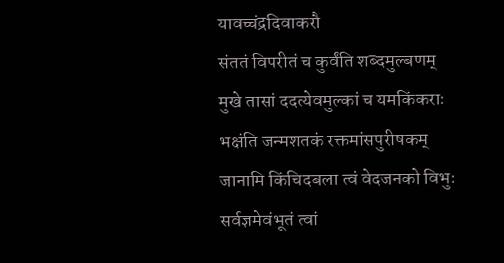यावच्चंद्रदिवाकरौ
संततं विपरीतं च कुर्वंति शब्दमुल्बणम्
मुखे तासां ददत्येवमुल्कां च यमकिंकराः
भक्षंति जन्मशतकं रक्तमांसपुरीषकम्
जानामि किंचिदबला त्वं वेदजनको विभुः
सर्वज्ञमेवंभूतं त्वां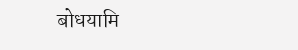बोधयामि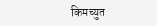किमच्युत